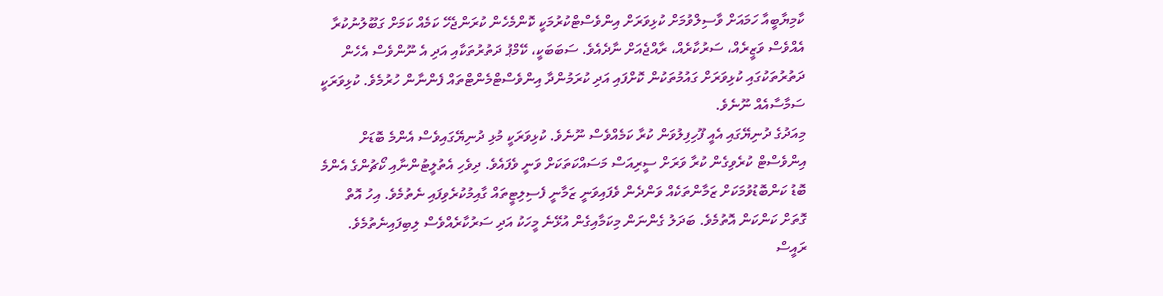ކާމިޔާބީއާ ހަމައަށް ވާސިލްވުމަށް ކުޅިވަރަށް އިންވެސްޓްކުރުމަކީ ކޮންމެހެން ކުރަންޖެހޭ ކަމެއް ކަމަށް ގަބޫލުނުކުރާ އެއްވެސް ވަޒީރެއް، ސަރުކާރެއް، ރާއްޖެއަށް ނާދެއެވެ. ސަބަބަކީ، ކޭމްޕު ދަތުރުތަކާއި އަދި އެ ނޫންވެސް އެހެން ދަތުރުތަކުގައި ކުޅިވަރަށް ގައުމުތަކުން ކޮށްފައި އަދި ކުރަމުންދާ އިންވެސްޓްމެންޓްތައް ފެންނާން ހުރުމެވެ. ކުޅިވަރަކީ ސަމާސާއެއް ނޫނެވެ.
މިއަދުގެ ދުނިޔޭގައި އެއީ ފޫހިފިލުވަން ކުރާ ކަމެއްވެސް ނޫނެވެ. ކުޅިވަރަކީ މުޅި ދުނިޔޭގައިވެސް އެންމެ ބޮޑަށް އިންވެސްޓް ކުރެވިގެން ކުރާ ވަރަށް ސީރިއަސް މަސައްކަތަކަށް ވަނީ ވެފައެވެ. ދިވެހި އެތުލީޓުންނާއި ކޯޗުންގެ އެންމެ ބޮޑު ކަންބޮޑުވުމަކަށް ޒަމާންތަކެއް ވަންދެން ވެފައިވަނީ ޒަމާނީ ފެސިލިޓީތައް ގާއިމުކުރެވިފައި ނެތުމެވެ. އިހު އޮތް ގޮތަށް ކަންކަން އޮތުމެވެ. ބަދަލު ގެންނަން މިކަމާއިގެން އުޅޭނެ މީހަކު އަދި ސަރުކާރެއްވެސް ލިބިފައިނެތުމެވެ.
ރައީސް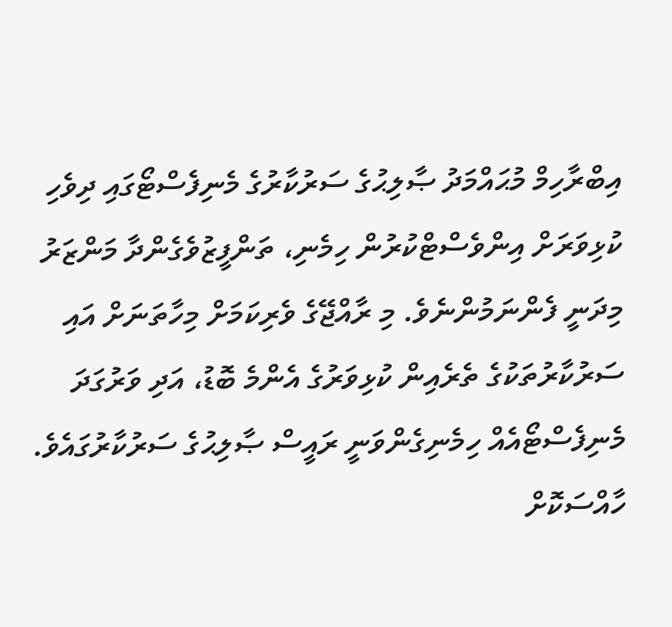އިބްރާހިމް މުޙައްމަދު ޞާލިޙުގެ ސަރުކާރުގެ މެނިފެސްޓޯގައި ދިވެހި ކުޅިވަރަށް އިންވެސްޓްކުރުން ހިމެނި، ތަންފީޒުވެގެންދާ މަންޒަރު މިދަނީ ފެންނަމުންނެވެ. މި ރާއްޖޭގެ ވެރިކަމަށް މިހާތަނަށް އައި ސަރުކާރުތަކުގެ ތެރެއިން ކުޅިވަރުގެ އެންމެ ބޮޑު، އަދި ވަރުގަދަ މެނިފެސްޓޯއެއް ހިމެނިގެންވަނީ ރައީސް ޞާލިޙުގެ ސަރުކާރުގައެވެ. ހާއްސަކޮށް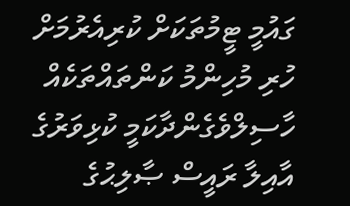ގައުމީ ޓީމުތަކަށް ކުރިއެރުމަށް ހުރި މުހިންމު ކަންތައްތަކެއް ހާސިލްވެގެންދާކަމީ ކުޅިވަރުގެ އާއިލާ ރައީސް ޞާލިޙުގެ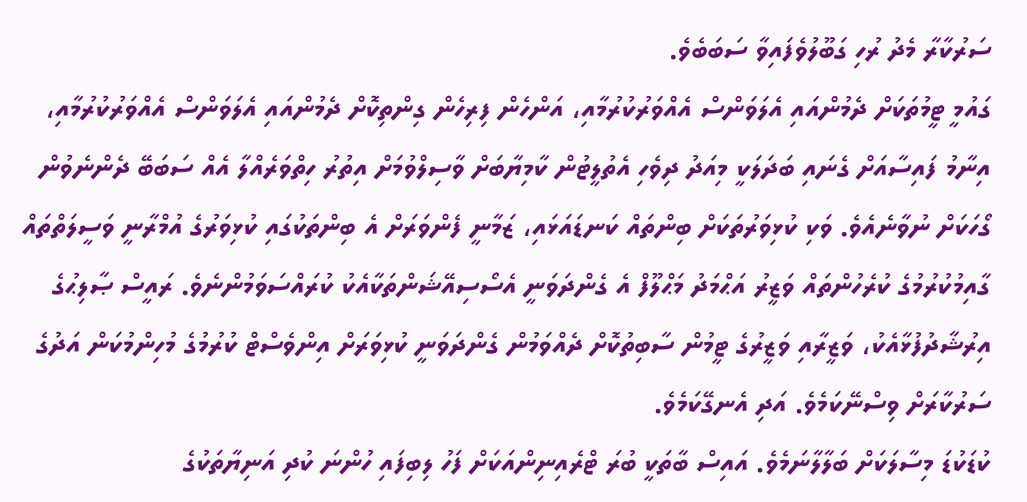ސަރުކާރާ މެދު ރުހި ގަބޫލުވެފައިވާ ސަބަބެވެ.
ގައުމީ ޓީމުތަކަށް ދެމުންއައި އެލަވަންސް އެއްވަރުކުރުމާއި، އަންހެން ފިރިހެން ގިންތިކޮށް ދެމުންއައި އެލަވަންސް އެއްވަރުކުރުމާއި، އިނާމު ފައިސާއަށް ގެނައި ބަދަލަކީ މިއަދު ދިވެހި އެތުލީޓުން ކާމިޔާބަށް ވާސިލްވުމަށް އިތުރު ހިތްވަރެއްލާ އެއް ސަބަބޭ ދެންނެވުން ގޯހަކަށް ނުވާނެއެވެ. ވަކި ކުޅިވަރުތަކަށް ބިންތައް ކަނޑައަޅައި، ޒަމާނީ ފެންވަރަށް އެ ބިންތަކުގައި ކުޅިވަރުގެ އުމްރާނީ ވަސީލަތްތައް ގާއިމުކުރުމުގެ ކުރެހުންތައް ވަޒީރު އަޙްމަދު މަޙްލޫފް އެ ގެންދަވަނީ އެސޯސިއޭޝަންތަކާއެކު ކުރައްސަވަމުންނެވެ. ރައީސް ޞާލިޙުގެ އިރުޝާދުފުޅާއެކު، ވަޒީރާއި ވަޒީރުގެ ޓީމުން ސާބިތުކޮށް ދެއްވަމުން ގެންދަވަނީ ކުޅިވަރަށް އިންވެސްޓް ކުރުމުގެ މުހިންމުކަން އަދުގެ ސަރުކާރަށް ވިސްނޭކަމެވެ. އަދި އެނގޭކަމެވެ.
ކުޑަކުޑަ މިސާލަކަށް ބަލާލާނަމެވެ. އައިސް ބާތަކީ ބުރަ ޓްރެއިނިންއަކަށް ފަހު ލިބިފައި ހުންނަ ކުދި އަނިޔާތަކުގެ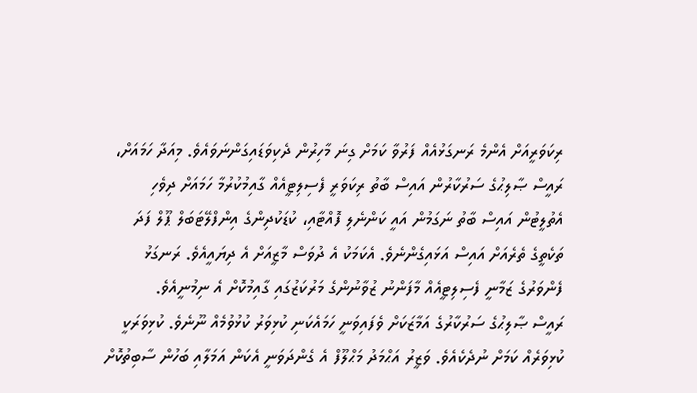ރިކަވަރީއަށް އެންމެ ރަނގަޅުއެއް ފަރުވާ ކަމަށް ގިނަ މާހިރުން ދެކިވަޑައިގަންނަވައެވެ. މިއަދާ ހަމައަށް، ރައީސް ޞާލިޙުގެ ސަރުކާރުން އައިސް ބާތު ރިކަވަރީ ފެސިލިޓީއެއް ގާއިމުކުރުމާ ހަމައަށް ދިވެހި އެތުލީޓުން އައިސް ބާތު ނަގަމުން އައީ ކަންނެލި ފޮއްޓާއި، ކުޑަކުދިންގެ އިންފްލޭޓަބަލް ޕޫލް ފަދަ ތަކެތީގެ ތެރެއަށް އައިސް އަޅައިގެންނެވެ. އެކަމަކު އެ ދުވަސް މާޒީއަށް އެ ދިޔައީއެވެ. ރަނގަޅު ފެންވަރުގެ ޒަމާނީ ފެސިލިޓީއެއް މާފަންނު ޒުވާނުންގެ މަރުކަޒުގައި ގާއިމުކޮށް އެ ނިމުނީއެވެ.
ރައީސް ޞާލިޙުގެ ސަރުކާރުގެ އަމާޒަކަށް ވެފައިވަނީ ހަމައެކަނި ކުޅިވަރު ކުޅުވުމެއް ނޫނެވެ. ކުޅިވަރަކީ ކުޅިވަރެއް ކަމަށް ނުދެކެއެވެ. ވަޒީރު އަޙްމަދު މަޙްލޫފް އެ ގެންދަވަނީ އެކަން އަމަލާއި ބަހުން ސާބިތުކޮށް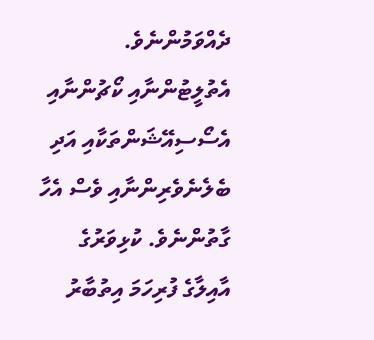ދެއްވަމުންނެވެ. އެތުލީޓުންނާއި ކޯޗުންނާއި އެސޯސިއޭޝަންތަކާއި އަދި ބެލެނެވެރިންނާއި ވެސް އެހާ ގާތުންނެވެ. ކުޅިވަރުގެ އާއިލާގެ ފުރިހަމަ އިތުބާރު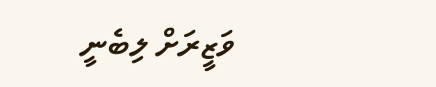ވަޒީރަށް ލިބެނީ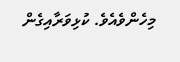މިހެންވެއެވެ. ކުޅިވަރާއިގެން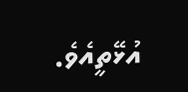އުޅޭތީއެވެ.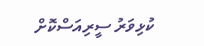ކުޅިވަރު ސީރިއަސްކޮށް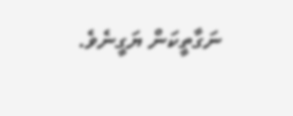ނަގާތީކަން ޔަގީނެވެ.